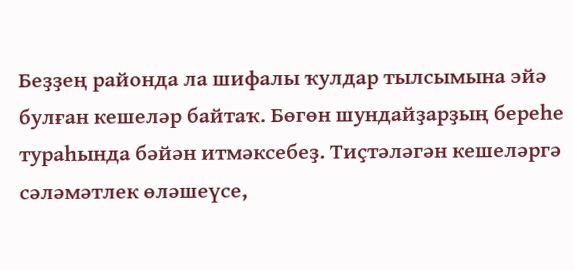Беҙҙең районда ла шифалы ҡулдар тылсымына эйә булған кешеләр байтаҡ. Бөгөн шундайҙарҙың береһе тураһында бәйән итмәксебеҙ. Тиҫтәләгән кешеләргә сәләмәтлек өләшеүсе,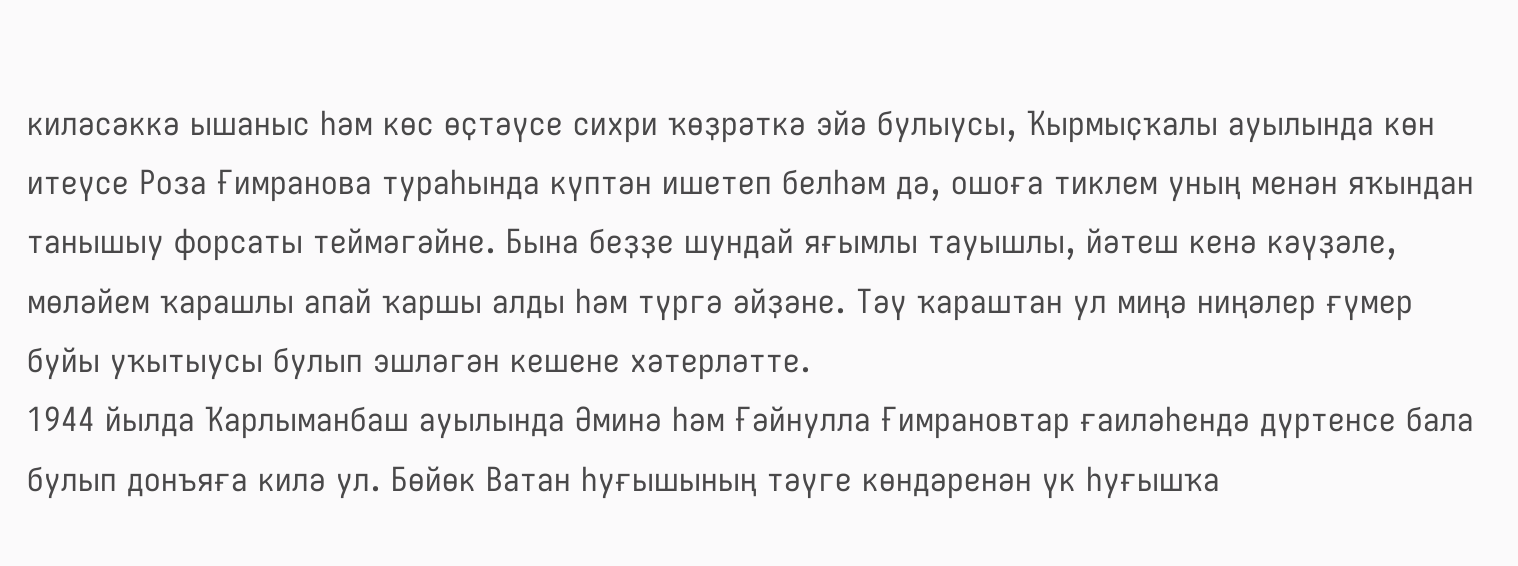киләсәккә ышаныс һәм көс өҫтәүсе сихри ҡөҙрәткә эйә булыусы, Ҡырмыҫҡалы ауылында көн итеүсе Роза Ғимранова тураһында күптән ишетеп белһәм дә, ошоға тиклем уның менән яҡындан танышыу форсаты теймәгәйне. Бына беҙҙе шундай яғымлы тауышлы, йәтеш кенә кәүҙәле, мөләйем ҡарашлы апай ҡаршы алды һәм түргә әйҙәне. Тәү ҡараштан ул миңә ниңәлер ғүмер буйы уҡытыусы булып эшләгән кешене хәтерләтте.
1944 йылда Ҡарлыманбаш ауылында Әминә һәм Ғәйнулла Ғимрановтар ғаиләһендә дүртенсе бала булып донъяға килә ул. Бөйөк Ватан һуғышының тәүге көндәренән үк һуғышҡа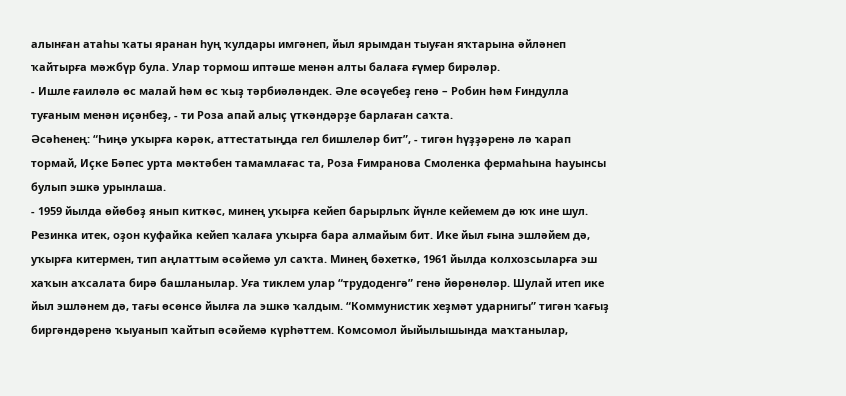алынған атаһы ҡаты яранан һуң ҡулдары имгәнеп, йыл ярымдан тыуған яҡтарына әйләнеп ҡайтырға мәжбүр була. Улар тормош иптәше менән алты балаға ғүмер бирәләр.
- Ишле ғаиләлә өс малай һәм өс ҡыҙ тәрбиәләндек. Әле өсәүебеҙ генә – Робин һәм Ғиндулла туғаным менән иҫәнбеҙ, - ти Роза апай алыҫ үткәндәрҙе барлаған саҡта.
Әсәһенең: “Һиңә уҡырға кәрәк, аттестатыңда гел бишлеләр бит”, - тигән һүҙҙәренә лә ҡарап тормай, Иҫке Бәпес урта мәктәбен тамамлағас та, Роза Ғимранова Смоленка фермаһына һауынсы булып эшкә урынлаша.
- 1959 йылда өйөбөҙ янып киткәс, минең уҡырға кейеп барырлыҡ йүнле кейемем дә юҡ ине шул. Резинка итек, оҙон куфайка кейеп ҡалаға уҡырға бара алмайым бит. Ике йыл ғына эшләйем дә, уҡырға китермен, тип аңлаттым әсәйемә ул саҡта. Минең бәхеткә, 1961 йылда колхозсыларға эш хаҡын аҡсалата бирә башланылар. Уға тиклем улар “трудоденгә” генә йөрөнөләр. Шулай итеп ике йыл эшләнем дә, тағы өсөнсө йылға ла эшкә ҡалдым. “Коммунистик хеҙмәт ударнигы” тигән ҡағыҙ биргәндәренә ҡыуанып ҡайтып әсәйемә күрһәттем. Комсомол йыйылышында маҡтанылар,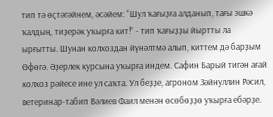тип тә өҫтәгәйнем, әсәйем: “Шул ҡағыҙға алданып, тағы эшкә ҡалдың, тиҙерәк уҡырға кит!” - тип ҡағыҙҙы йыртты ла ырғытты. Шунан колхоздан йүнәлтмә алып, киттем дә барҙым Өфөгә. Әҙерлек курсына уҡырға индем. Сафин Барый тигән ағай колхоз рәйесе ине ул саҡта. Ул беҙҙе, агроном Зәйнуллин Рәсил, ветеринар-табип Вәлиев Фаил менән өсөбөҙҙө уҡырға ебәрҙе.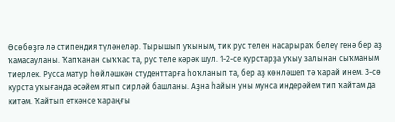Өсөбөҙгә лә стипендия түләнеләр. Тырышып уҡыным, тик рус телен насарыраҡ белеү генә бер аҙ ҡамасауланы. Ҡапҡанан сыҡҡас та, рус теле кәрәк шул. 1-2-се курстарҙа уҡыу залынан сыҡманым тиерлек. Русса матур һөйләшкән студенттарға һоҡланып та, бер аҙ көнләшеп тә ҡарай инем. 3-сө курста уҡығанда әсәйем ятып сирләй башланы. Аҙна һайын уны мунса индерәйем тип ҡайтам да китәм. Ҡайтып еткәнсе ҡараңғы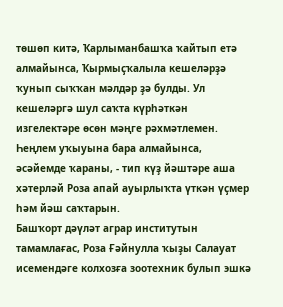төшөп китә, Ҡарлыманбашҡа ҡайтып етә алмайынса, Ҡырмыҫҡалыла кешеләрҙә ҡунып сыҡҡан мәлдәр ҙә булды. Ул кешеләргә шул саҡта күрһәткән изгелектәре өсөн мәңге рәхмәтлемен. Һеңлем уҡыуына бара алмайынса, әсәйемде ҡараны, - тип күҙ йәштәре аша хәтерләй Роза апай ауырлыҡта үткән үҫмер һәм йәш саҡтарын.
Башҡорт дәүләт аграр институтын тамамлағас, Роза Ғәйнулла ҡыҙы Салауат исемендәге колхозға зоотехник булып эшкә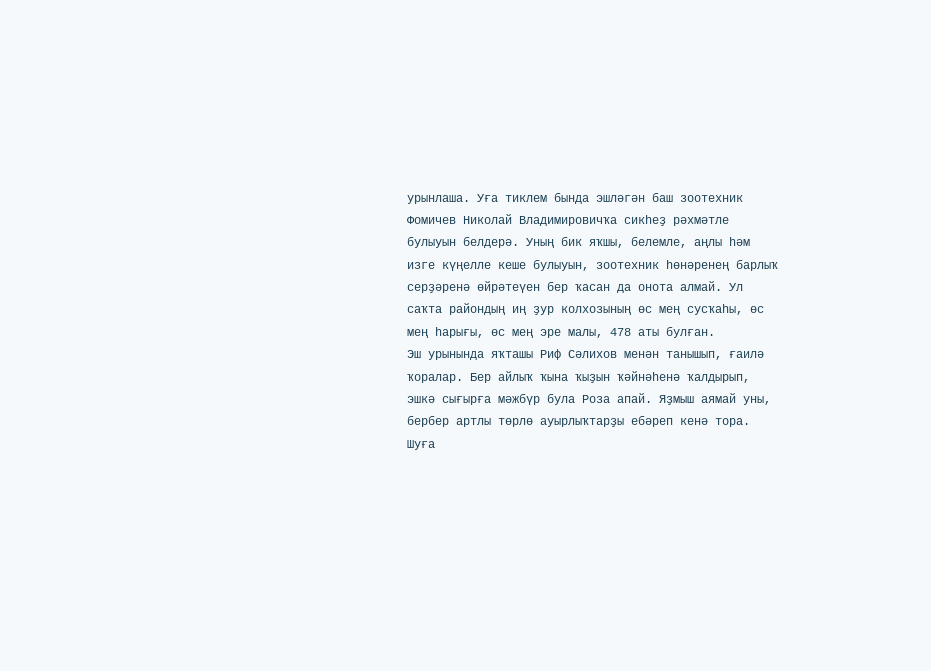урынлаша. Уға тиклем бында эшләгән баш зоотехник Фомичев Николай Владимировичҡа сикһеҙ рәхмәтле булыуын белдерә. Уның бик яҡшы, белемле, аңлы һәм изге күңелле кеше булыуын, зоотехник һөнәренең барлыҡ серҙәренә өйрәтеүен бер ҡасан да онота алмай. Ул саҡта райондың иң ҙур колхозының өс мең сусҡаһы, өс мең һарығы, өс мең эре малы, 478 аты булған.
Эш урынында яҡташы Риф Сәлихов менән танышып, ғаилә ҡоралар. Бер айлыҡ ҡына ҡыҙын ҡәйнәһенә ҡалдырып, эшкә сығырға мәжбүр була Роза апай. Яҙмыш аямай уны, бербер артлы төрлө ауырлыҡтарҙы ебәреп кенә тора. Шуға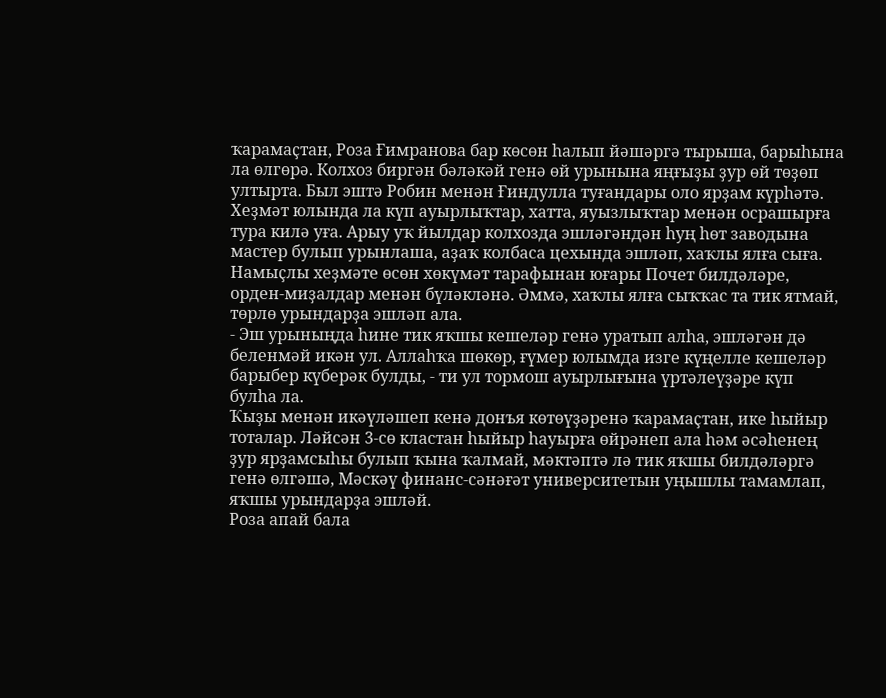ҡарамаҫтан, Роза Ғимранова бар көсөн һалып йәшәргә тырыша, барыһына ла өлгөрә. Колхоз биргән бәләкәй генә өй урынына яңғыҙы ҙур өй төҙөп ултырта. Был эштә Робин менән Ғиндулла туғандары оло ярҙам күрһәтә.
Хеҙмәт юлында ла күп ауырлыҡтар, хатта, яуызлыҡтар менән осрашырға тура килә уға. Арыу уҡ йылдар колхозда эшләгәндән һуң һөт заводына мастер булып урынлаша, аҙаҡ колбаса цехында эшләп, хаҡлы ялға сыға. Намыҫлы хеҙмәте өсөн хөкүмәт тарафынан юғары Почет билдәләре, орден-миҙалдар менән бүләкләнә. Әммә, хаҡлы ялға сыҡҡас та тик ятмай, төрлө урындарҙа эшләп ала.
- Эш урыныңда һине тик яҡшы кешеләр генә уратып алһа, эшләгән дә беленмәй икән ул. Аллаһҡа шөкөр, ғүмер юлымда изге күңелле кешеләр барыбер күберәк булды, - ти ул тормош ауырлығына үртәлеүҙәре күп булһа ла.
Ҡыҙы менән икәүләшеп кенә донъя көтөүҙәренә ҡарамаҫтан, ике һыйыр тоталар. Ләйсән 3-сө кластан һыйыр һауырға өйрәнеп ала һәм әсәһенең ҙур ярҙамсыһы булып ҡына ҡалмай, мәктәптә лә тик яҡшы билдәләргә генә өлгәшә, Мәскәү финанс-сәнәғәт университетын уңышлы тамамлап, яҡшы урындарҙа эшләй.
Роза апай бала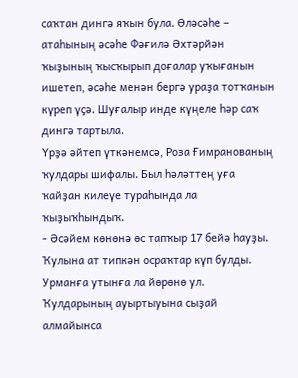саҡтан дингә яҡын була. Өләсәһе – атаһының әсәһе Фәғилә Әхтәрйән ҡыҙының ҡысҡырып доғалар уҡығанын ишетеп, әсәһе менән бергә ураҙа тотҡанын күреп үҫә. Шуғалыр инде күңеле һәр саҡ дингә тартыла.
Үрҙә әйтеп үткәнемсә, Роза Ғимранованың ҡулдары шифалы. Был һәләттең уға ҡайҙан килеүе тураһында ла ҡыҙыҡһындыҡ.
- Әсәйем көнөнә өс тапҡыр 17 бейә һауҙы. Ҡулына ат типкән осраҡтар күп булды. Урманға утынға ла йөрөнө ул. Ҡулдарының ауыртыуына сыҙай алмайынса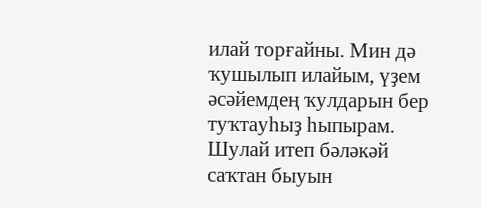илай торғайны. Мин дә ҡушылып илайым, үҙем әсәйемдең ҡулдарын бер туҡтауһыҙ һыпырам. Шулай итеп бәләкәй саҡтан быуын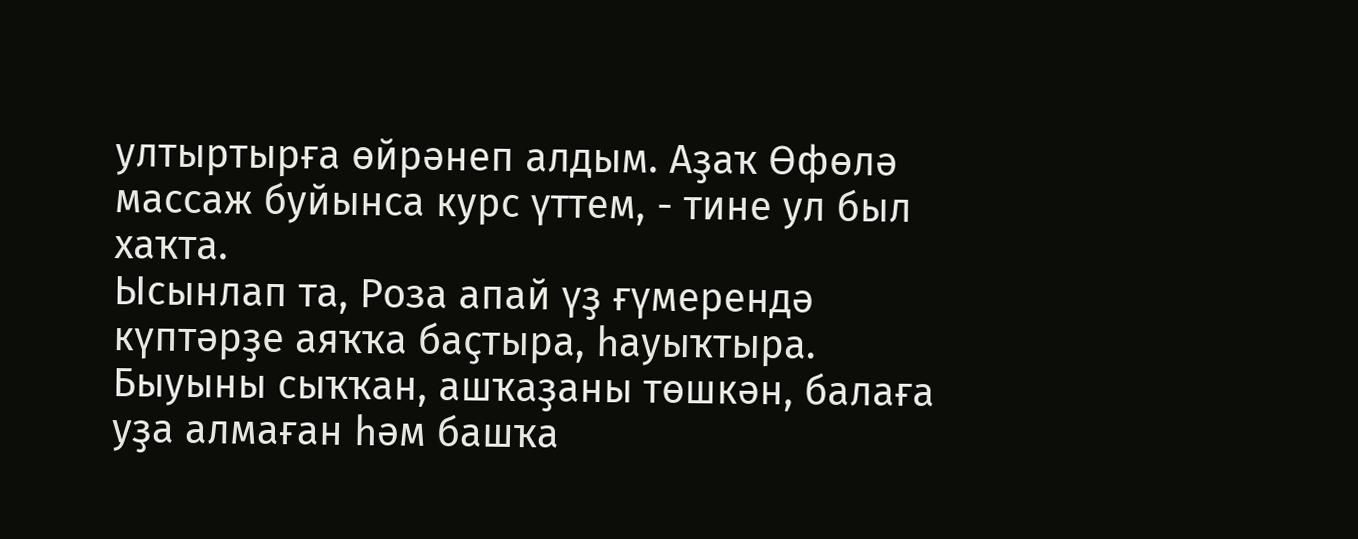ултыртырға өйрәнеп алдым. Аҙаҡ Өфөлә массаж буйынса курс үттем, - тине ул был хаҡта.
Ысынлап та, Роза апай үҙ ғүмерендә күптәрҙе аяҡҡа баҫтыра, һауыҡтыра. Быуыны сыҡҡан, ашҡаҙаны төшкән, балаға уҙа алмаған һәм башҡа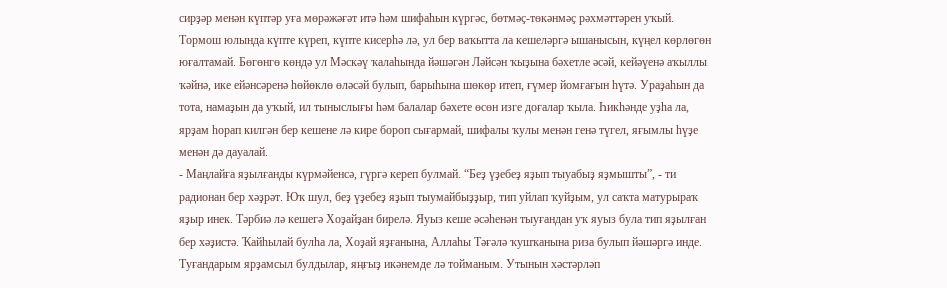сирҙәр менән күптәр уға мөрәжәғәт итә һәм шифаһын күргәс, бөтмәҫ-төкәнмәҫ рәхмәттәрен уҡый.
Тормош юлында күпте күреп, күпте кисерһә лә, ул бер ваҡытта ла кешеләргә ышанысын, күңел көрлөгөн юғалтамай. Бөгөнгө көндә ул Мәскәү ҡалаһында йәшәгән Ләйсән ҡыҙына бәхетле әсәй, кейәүенә аҡыллы ҡәйнә, ике ейәнсәренә һөйөклө өләсәй булып, барыһына шөкөр итеп, ғүмер йомғағын һүтә. Ураҙаһын да тота, намаҙын да уҡый, ил тыныслығы һәм балалар бәхете өсөн изге доғалар ҡыла. Һикһәнде уҙһа ла, ярҙам һорап килгән бер кешене лә кире бороп сығармай, шифалы ҡулы менән генә түгел, яғымлы һүҙе менән дә дауалай.
- Маңлайға яҙылғанды күрмәйенсә, гүргә кереп булмай. “Беҙ үҙебеҙ яҙып тыуабыҙ яҙмышты”, - ти радионан бер хәҙрәт. Юҡ шул, беҙ үҙебеҙ яҙып тыумайбыҙҙыр, тип уйлап ҡуйҙым, ул саҡта матурыраҡ яҙыр инек. Тәрбиә лә кешегә Хоҙайҙан бирелә. Яуыз кеше әсәһенән тыуғандан уҡ яуыз була тип яҙылған бер хәҙистә. Ҡайһылай булһа ла, Хоҙай яҙғанына, Аллаһы Тәғәлә ҡушҡанына риза булып йәшәргә инде. Туғандарым ярҙамсыл булдылар, яңғыҙ икәнемде лә тойманым. Утынын хәстәрләп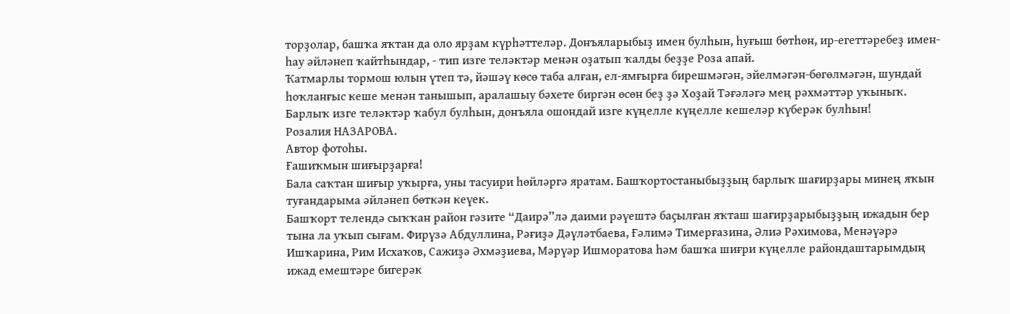торҙолар, башҡа яҡтан да оло ярҙам күрһәттеләр. Донъяларыбыҙ имен булһын, һуғыш бөтһөн, ир-егеттәребеҙ имен-һау әйләнеп ҡайтһындар, - тип изге теләктәр менән оҙатып ҡалды беҙҙе Роза апай.
Ҡатмарлы тормош юлын үтеп тә, йәшәү көсө таба алған, ел-ямғырға бирешмәгән, эйелмәгән-бөгөлмәгән, шундай һоҡланғыс кеше менән танышып, аралашыу бәхете биргән өсөн беҙ ҙә Хоҙай Тәғәләгә мең рәхмәттәр уҡыныҡ. Барлыҡ изге теләктәр ҡабул булһын, донъяла ошондай изге күңелле күңелле кешеләр күберәк булһын!
Розалия НАЗАРОВА.
Автор фотоһы.
Ғашиҡмын шиғырҙарға!
Бала саҡтан шиғыр уҡырға, уны тасуири һөйләргә яратам. Башҡортостаныбыҙҙың барлыҡ шағирҙары минең яҡын туғандарыма әйләнеп бөткән кеүек.
Башҡорт телендә сыҡҡан район гәзите “Даирә”лә даими рәүештә баҫылған яҡташ шағирҙарыбыҙҙың ижадын бер тына ла уҡып сығам. Фирүзә Абдуллина, Рәғиҙә Дәүләтбаева, Ғәлимә Тимерғазина, Әлиә Рәхимова, Менәүәрә Ишҡарина, Рим Исхаҡов, Сажиҙә Әхмәҙиева, Мәрүәр Ишморатова һәм башҡа шиғри күңелле райондаштарымдың ижад емештәре бигерәк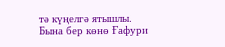тә күңелгә ятышлы.
Бына бер көнө Ғафури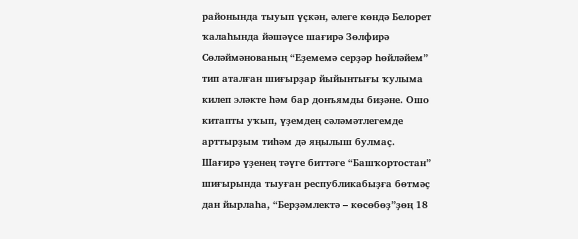районында тыуып үҫкән, әлеге көндә Белорет ҡалаһында йәшәүсе шағирә Зөлфирә Сөләймәнованың “Еҙемемә серҙәр һөйләйем” тип аталған шиғырҙар йыйынтығы ҡулыма килеп эләкте һәм бар донъямды биҙәне. Ошо китапты уҡып, үҙемдең сәләмәтлегемде арттырҙым тиһәм дә яңылыш булмаҫ.
Шағирә үҙенең тәүге биттәге “Башҡортостан” шиғырында тыуған республикабыҙға бөтмәҫ дан йырлаһа, “Берҙәмлектә – көсөбөҙ”ҙөң 18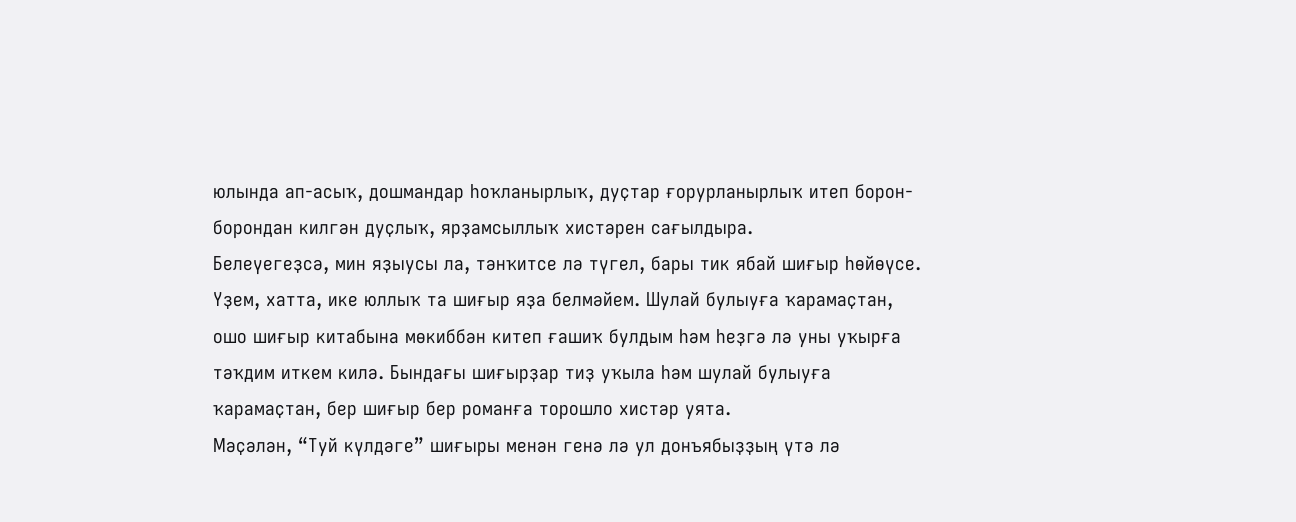юлында ап-асыҡ, дошмандар һоҡланырлыҡ, дуҫтар ғорурланырлыҡ итеп борон-борондан килгән дуҫлыҡ, ярҙамсыллыҡ хистәрен сағылдыра.
Белеүегеҙсә, мин яҙыусы ла, тәнҡитсе лә түгел, бары тик ябай шиғыр һөйөүсе. Үҙем, хатта, ике юллыҡ та шиғыр яҙа белмәйем. Шулай булыуға ҡарамаҫтан, ошо шиғыр китабына мөкиббән китеп ғашиҡ булдым һәм һеҙгә лә уны уҡырға тәҡдим иткем килә. Бындағы шиғырҙар тиҙ уҡыла һәм шулай булыуға ҡарамаҫтан, бер шиғыр бер романға торошло хистәр уята.
Мәҫәлән, “Туй күлдәге” шиғыры менән генә лә ул донъябыҙҙың үтә лә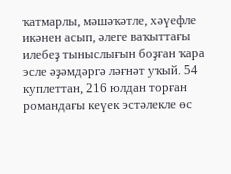ҡатмарлы, мәшәҡәтле, хәүефле икәнен асып, әлеге ваҡыттағы илебеҙ тыныслығын боҙған ҡара эсле әҙәмдәргә ләғнәт уҡый. 54 куплеттан, 216 юлдан торған романдағы кеүек эстәлекле өс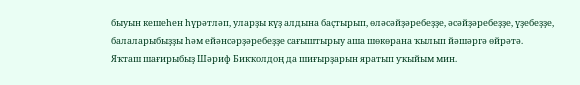быуын кешеһен һүрәтләп, уларҙы күҙ алдына баҫтырып, өләсәйҙәребеҙҙе, әсәйҙәребеҙҙе, үҙебеҙҙе, балаларыбыҙҙы һәм ейәнсәрҙәребеҙҙе сағыштырыу аша шөкөрана ҡылып йәшәргә өйрәтә.
Яҡташ шағирыбыҙ Шәриф Бикҡолдоң да шиғырҙарын яратып уҡыйым мин.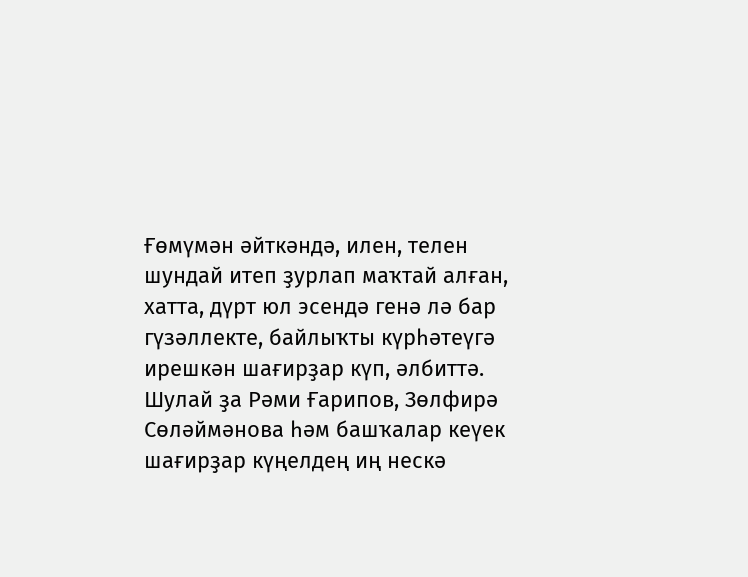Ғөмүмән әйткәндә, илен, телен шундай итеп ҙурлап маҡтай алған, хатта, дүрт юл эсендә генә лә бар гүзәллекте, байлыҡты күрһәтеүгә ирешкән шағирҙар күп, әлбиттә. Шулай ҙа Рәми Ғарипов, Зөлфирә Сөләймәнова һәм башҡалар кеүек шағирҙар күңелдең иң нескә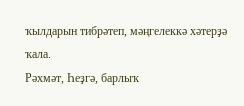ҡылдарын тибрәтеп, мәңгелеккә хәтерҙә ҡала.
Рәхмәт, Һеҙгә, барлыҡ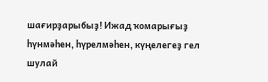шағирҙарыбыҙ! Ижад ҡомарығыҙ һүнмәһен, һүрелмәһен, күңелегеҙ гел шулай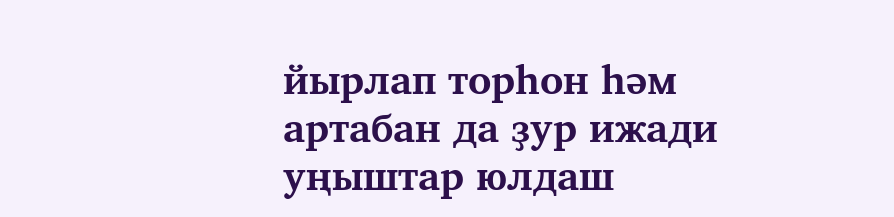йырлап торһон һәм артабан да ҙур ижади уңыштар юлдаш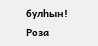булһын!
Роза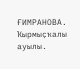ҒИМРАНОВА.
Ҡырмыҫҡалы ауылы.